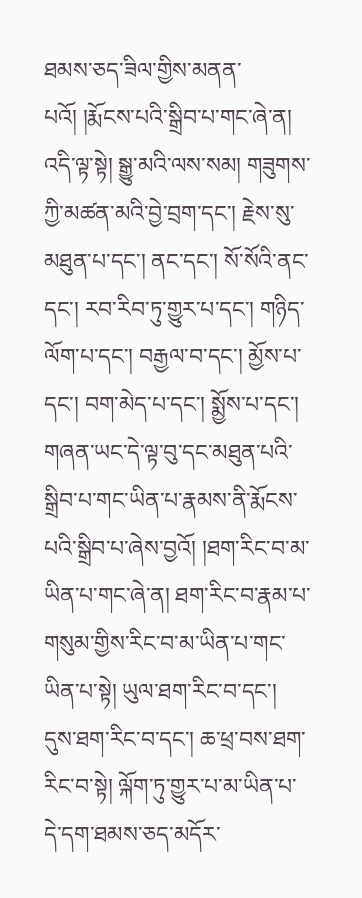ཐམས་ཅད་ཟིལ་གྱིས་མནན་པའོ། །རྨོངས་པའི་སྒྲིབ་པ་གང་ཞེ་ན། འདི་ལྟ་སྟེ། སྒྱུ་མའི་ལས་སམ། གཟུགས་ཀྱི་མཚན་མའི་བྱེ་བྲག་དང་། རྗེས་སུ་མཐུན་པ་དང་། ནང་དང་། སོ་སོའི་ནང་དང་། རབ་རིབ་ཏུ་གྱུར་པ་དང་། གཉིད་ལོག་པ་དང་། བརྒྱལ་བ་དང་། མྱོས་པ་དང་། བག་མེད་པ་དང་། སྨྱོས་པ་དང་། གཞན་ཡང་དེ་ལྟ་བུ་དང་མཐུན་པའི་སྒྲིབ་པ་གང་ཡིན་པ་རྣམས་ནི་རྨོངས་པའི་སྒྲིབ་པ་ཞེས་བྱའོ། །ཐག་རིང་བ་མ་ཡིན་པ་གང་ཞེ་ན། ཐག་རིང་བ་རྣམ་པ་གསུམ་གྱིས་རིང་བ་མ་ཡིན་པ་གང་ཡིན་པ་སྟེ། ཡུལ་ཐག་རིང་བ་དང་། དུས་ཐག་རིང་བ་དང་། ཆ་ཕྲ་བས་ཐག་རིང་བ་སྟེ། ལྐོག་ཏུ་གྱུར་པ་མ་ཡིན་པ་དེ་དག་ཐམས་ཅད་མདོར་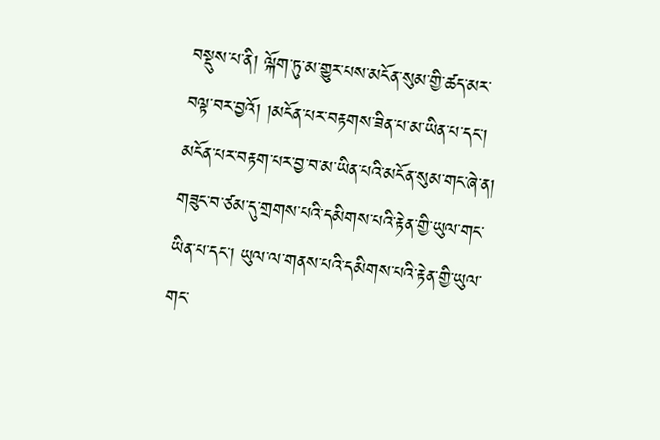བསྡུས་པ་ནི། ལྐོག་ཏུ་མ་གྱུར་པས་མངོན་སུམ་གྱི་ཚད་མར་བལྟ་བར་བྱའོ། །མངོན་པར་བརྟགས་ཟིན་པ་མ་ཡིན་པ་དང་། མངོན་པར་བརྟག་པར་བྱ་བ་མ་ཡིན་པའི་མངོན་སུམ་གང་ཞེ་ན། གཟུང་བ་ཙམ་དུ་གྲགས་པའི་དམིགས་པའི་རྟེན་གྱི་ཡུལ་གང་ཡིན་པ་དང་། ཡུལ་ལ་གནས་པའི་དམིགས་པའི་རྟེན་གྱི་ཡུལ་གང་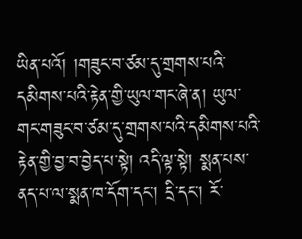ཡིན་པའོ། །གཟུང་བ་ཙམ་དུ་གྲགས་པའི་དམིགས་པའི་རྟེན་གྱི་ཡུལ་གང་ཞེ་ན། ཡུལ་གང་གཟུང་བ་ཙམ་དུ་གྲགས་པའི་དམིགས་པའི་རྟེན་གྱི་བྱ་བ་བྱེད་པ་སྟེ། འདི་ལྟ་སྟེ། སྨན་པས་ནད་པ་ལ་སྨན་ཁ་དོག་དང་། དྲི་དང་། རོ་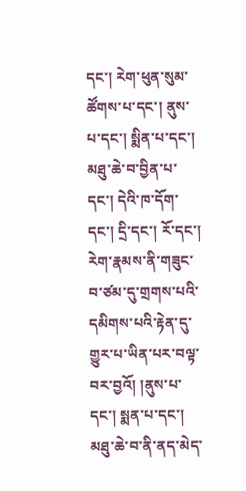དང་། རེག་ཕུན་སུམ་ཚོགས་པ་དང་། ནུས་པ་དང་། སྨིན་པ་དང་། མཐུ་ཆེ་བ་བྱིན་པ་དང་། དེའི་ཁ་དོག་དང་། དྲི་དང་། རོ་དང་། རེག་རྣམས་ནི་གཟུང་བ་ཙམ་དུ་གྲགས་པའི་དམིགས་པའི་རྟེན་དུ་གྱུར་པ་ཡིན་པར་བལྟ་བར་བྱའོ། །ནུས་པ་དང་། སྨན་པ་དང་། མཐུ་ཆེ་བ་ནི་ནད་མེད་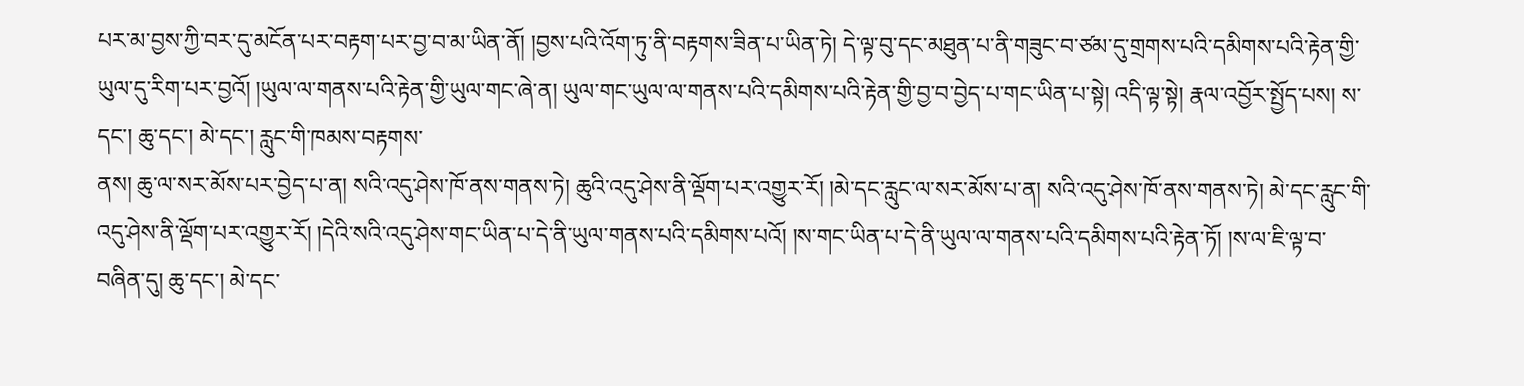པར་མ་བྱས་ཀྱི་བར་དུ་མངོན་པར་བརྟག་པར་བྱ་བ་མ་ཡིན་ནོ། །བྱས་པའི་འོག་ཏུ་ནི་བརྟགས་ཟིན་པ་ཡིན་ཏེ། དེ་ལྟ་བུ་དང་མཐུན་པ་ནི་གཟུང་བ་ཙམ་དུ་གྲགས་པའི་དམིགས་པའི་རྟེན་གྱི་ཡུལ་དུ་རིག་པར་བྱའོ། །ཡུལ་ལ་གནས་པའི་རྟེན་གྱི་ཡུལ་གང་ཞེ་ན། ཡུལ་གང་ཡུལ་ལ་གནས་པའི་དམིགས་པའི་རྟེན་གྱི་བྱ་བ་བྱེད་པ་གང་ཡིན་པ་སྟེ། འདི་ལྟ་སྟེ། རྣལ་འབྱོར་སྤྱོད་པས། ས་དང་། ཆུ་དང་། མེ་དང་། རླུང་གི་ཁམས་བརྟགས་
ནས། ཆུ་ལ་སར་མོས་པར་བྱེད་པ་ན། སའི་འདུ་ཤེས་ཁོ་ནས་གནས་ཏེ། ཆུའི་འདུ་ཤེས་ནི་ལྡོག་པར་འགྱུར་རོ། །མེ་དང་རླུང་ལ་སར་མོས་པ་ན། སའི་འདུ་ཤེས་ཁོ་ནས་གནས་ཏེ། མེ་དང་རླུང་གི་འདུ་ཤེས་ནི་ལྡོག་པར་འགྱུར་རོ། །དེའི་སའི་འདུ་ཤེས་གང་ཡིན་པ་དེ་ནི་ཡུལ་གནས་པའི་དམིགས་པའོ། །ས་གང་ཡིན་པ་དེ་ནི་ཡུལ་ལ་གནས་པའི་དམིགས་པའི་རྟེན་ཏོ། །ས་ལ་ཇི་ལྟ་བ་བཞིན་དུ། ཆུ་དང་། མེ་དང་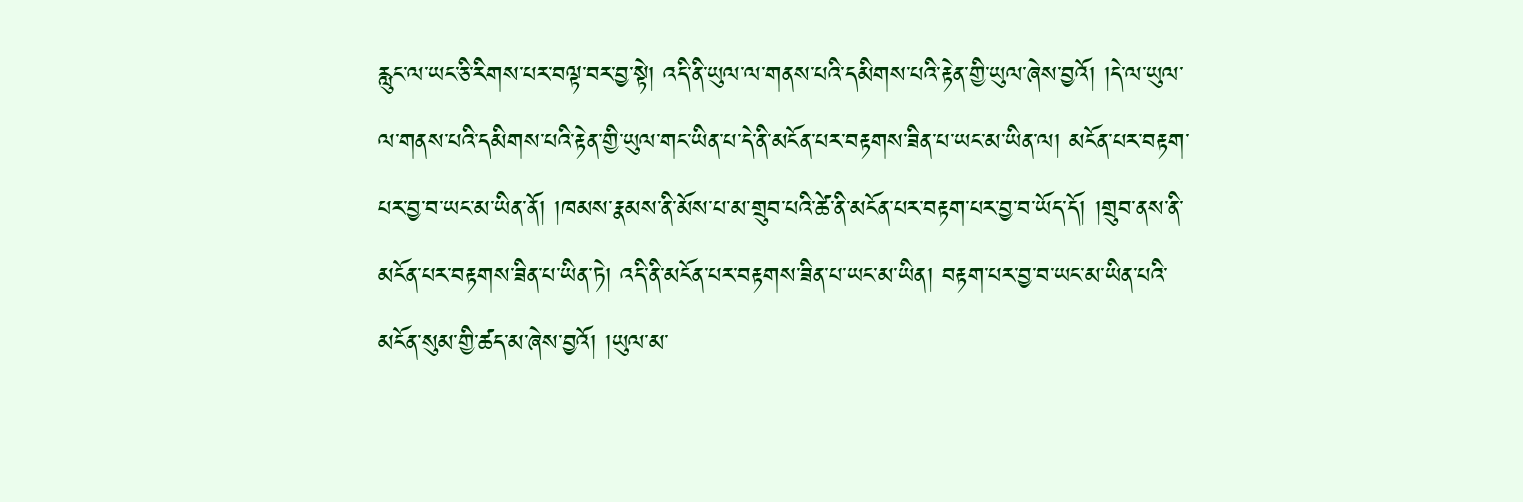རླུང་ལ་ཡང་ཅི་རིགས་པར་བལྟ་བར་བྱ་སྟེ། འདི་ནི་ཡུལ་ལ་གནས་པའི་དམིགས་པའི་རྟེན་གྱི་ཡུལ་ཞེས་བྱའོ། །དེ་ལ་ཡུལ་ལ་གནས་པའི་དམིགས་པའི་རྟེན་གྱི་ཡུལ་གང་ཡིན་པ་དེ་ནི་མངོན་པར་བརྟགས་ཟིན་པ་ཡང་མ་ཡིན་ལ། མངོན་པར་བརྟག་པར་བྱ་བ་ཡང་མ་ཡིན་ནོ། །ཁམས་རྣམས་ནི་མོས་པ་མ་གྲུབ་པའི་ཚེ་ནི་མངོན་པར་བརྟག་པར་བྱ་བ་ཡོད་དོ། །གྲུབ་ནས་ནི་མངོན་པར་བརྟགས་ཟིན་པ་ཡིན་ཏེ། འདི་ནི་མངོན་པར་བརྟགས་ཟིན་པ་ཡང་མ་ཡིན། བརྟག་པར་བྱ་བ་ཡང་མ་ཡིན་པའི་མངོན་སུམ་གྱི་ཚད་མ་ཞེས་བྱའོ། །ཡུལ་མ་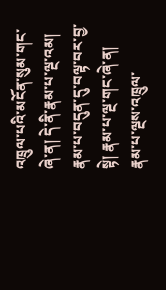འཁྲུལ་པའི་མངོན་སུམ་གང་ཞེ་ན། དེ་ནི་རྣམ་པ་ལྔ་འམ། རྣམ་པ་བདུན་དུ་བལྟ་བར་བྱ་སྟེ། རྣམ་པ་ལྔ་གང་ཞེ་ན། རྣམ་པ་ལྔས་འཁྲུལ་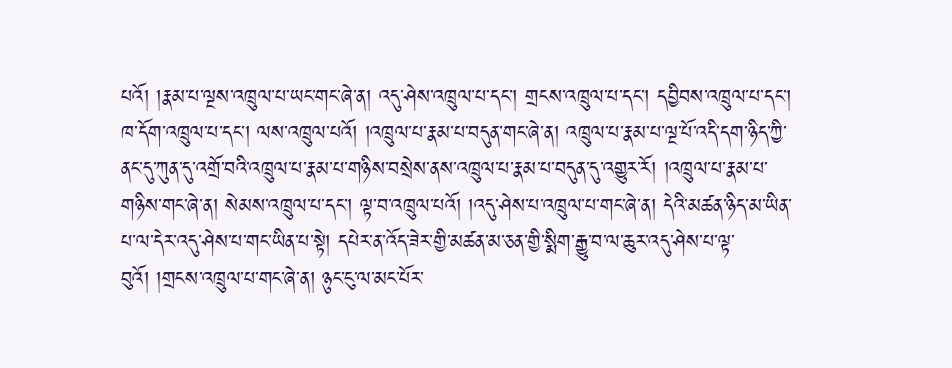པའོ། །རྣམ་པ་ལྔས་འཁྲུལ་པ་ཡང་གང་ཞེ་ན། འདུ་ཤེས་འཁྲུལ་པ་དང་། གྲངས་འཁྲུལ་པ་དང་། དབྱིབས་འཁྲུལ་པ་དང་། ཁ་དོག་འཁྲུལ་པ་དང་། ལས་འཁྲུལ་པའོ། །འཁྲུལ་པ་རྣམ་པ་བདུན་གང་ཞེ་ན། འཁྲུལ་པ་རྣམ་པ་ལྔ་པོ་འདི་དག་ཉིད་ཀྱི་ནང་དུ་ཀུན་དུ་འགྲོ་བའི་འཁྲུལ་པ་རྣམ་པ་གཉིས་བསྲེས་ནས་འཁྲུལ་པ་རྣམ་པ་བདུན་དུ་འགྱུར་རོ། །འཁྲུལ་པ་རྣམ་པ་གཉིས་གང་ཞེ་ན། སེམས་འཁྲུལ་པ་དང་། ལྟ་བ་འཁྲུལ་པའོ། །འདུ་ཤེས་པ་འཁྲུལ་པ་གང་ཞེ་ན། དེའི་མཚན་ཉིད་མ་ཡིན་པ་ལ་དེར་འདུ་ཤེས་པ་གང་ཡིན་པ་སྟེ། དཔེར་ན་འོད་ཟེར་གྱི་མཚན་མ་ཅན་གྱི་སྨིག་རྒྱུ་བ་ལ་ཆུར་འདུ་ཤེས་པ་ལྟ་བུའོ། །གྲངས་འཁྲུལ་པ་གང་ཞེ་ན། ཉུང་ངུ་ལ་མང་པོར་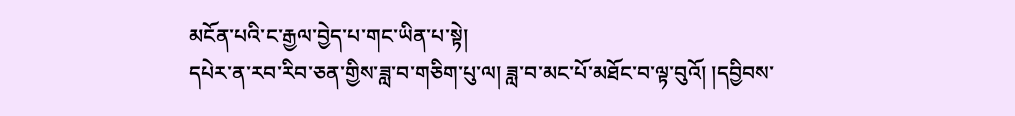མངོན་པའི་ང་རྒྱལ་བྱེད་པ་གང་ཡིན་པ་སྟེ།
དཔེར་ན་རབ་རིབ་ཅན་གྱིས་ཟླ་བ་གཅིག་པུ་ལ། ཟླ་བ་མང་པོ་མཐོང་བ་ལྟ་བུའོ། །དབྱིབས་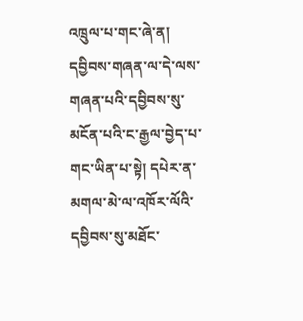འཁྲུལ་པ་གང་ཞེ་ན། དབྱིབས་གཞན་ལ་དེ་ལས་གཞན་པའི་དབྱིབས་སུ་མངོན་པའི་ང་རྒྱལ་བྱེད་པ་གང་ཡིན་པ་སྟེ། དཔེར་ན་མགལ་མེ་ལ་འཁོར་ལོའི་དབྱིབས་སུ་མཐོང་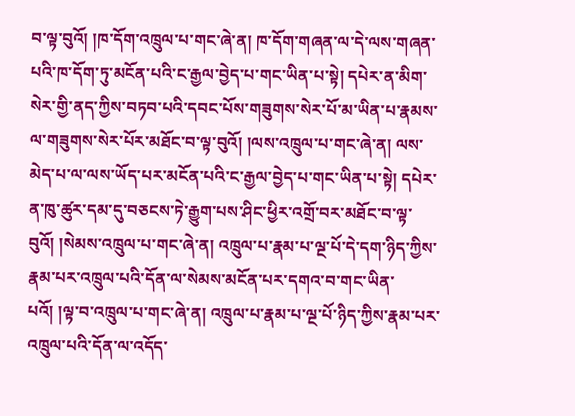བ་ལྟ་བུའོ། །ཁ་དོག་འཁྲུལ་པ་གང་ཞེ་ན། ཁ་དོག་གཞན་ལ་དེ་ལས་གཞན་པའི་ཁ་དོག་ཏུ་མངོན་པའི་ང་རྒྱལ་བྱེད་པ་གང་ཡིན་པ་སྟེ། དཔེར་ན་མིག་སེར་གྱི་ནད་ཀྱིས་བཏབ་པའི་དབང་པོས་གཟུགས་སེར་པོ་མ་ཡིན་པ་རྣམས་ལ་གཟུགས་སེར་པོར་མཐོང་བ་ལྟ་བུའོ། །ལས་འཁྲུལ་པ་གང་ཞེ་ན། ལས་མེད་པ་ལ་ལས་ཡོད་པར་མངོན་པའི་ང་རྒྱལ་བྱེད་པ་གང་ཡིན་པ་སྟེ། དཔེར་ན་ཁུ་ཚུར་དམ་དུ་བཅངས་ཏེ་རྒྱུག་པས་ཤིང་ཕྱིར་འགྲོ་བར་མཐོང་བ་ལྟ་བུའོ། །སེམས་འཁྲུལ་པ་གང་ཞེ་ན། འཁྲུལ་པ་རྣམ་པ་ལྔ་པོ་དེ་དག་ཉིད་ཀྱིས་རྣམ་པར་འཁྲུལ་པའི་དོན་ལ་སེམས་མངོན་པར་དགའ་བ་གང་ཡིན་པའོ། །ལྟ་བ་འཁྲུལ་པ་གང་ཞེ་ན། འཁྲུལ་པ་རྣམ་པ་ལྔ་པོ་ཉིད་ཀྱིས་རྣམ་པར་འཁྲུལ་པའི་དོན་ལ་འདོད་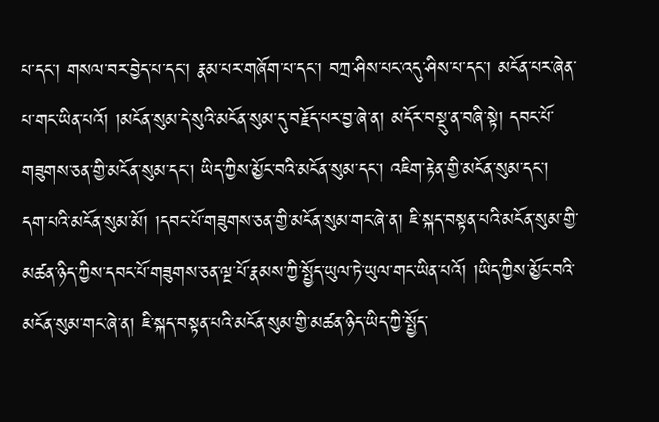པ་དང་། གསལ་བར་བྱེད་པ་དང་། རྣམ་པར་གཞོག་པ་དང་། བཀྲ་ཤིས་པང་འདུ་ཤིས་པ་དང་། མངོན་པར་ཞེན་པ་གང་ཡིན་པའོ། །མངོན་སུམ་དེ་སུའི་མངོན་སུམ་དུ་བརྗོད་པར་བྱ་ཞེ་ན། མདོར་བསྡུ་ན་བཞི་སྟེ། དབང་པོ་གཟུགས་ཅན་གྱི་མངོན་སུམ་དང་། ཡིད་ཀྱིས་མྱོང་བའི་མངོན་སུམ་དང་། འཇིག་རྟེན་གྱི་མངོན་སུམ་དང་། དག་པའི་མངོན་སུམ་མོ། །དབང་པོ་གཟུགས་ཅན་གྱི་མངོན་སུམ་གང་ཞེ་ན། ཇི་སྐད་བསྟན་པའི་མངོན་སུམ་གྱི་མཚན་ཉིད་ཀྱིས་དབང་པོ་གཟུགས་ཅན་ལྔ་པོ་རྣམས་ཀྱི་སྤྱོད་ཡུལ་ཏེ་ཡུལ་གང་ཡིན་པའོ། །ཡིད་ཀྱིས་མྱོང་བའི་མངོན་སུམ་གང་ཞེ་ན། ཇི་སྐད་བསྟན་པའི་མངོན་སུམ་གྱི་མཚན་ཉིད་ཡིད་ཀྱི་སྤྱོད་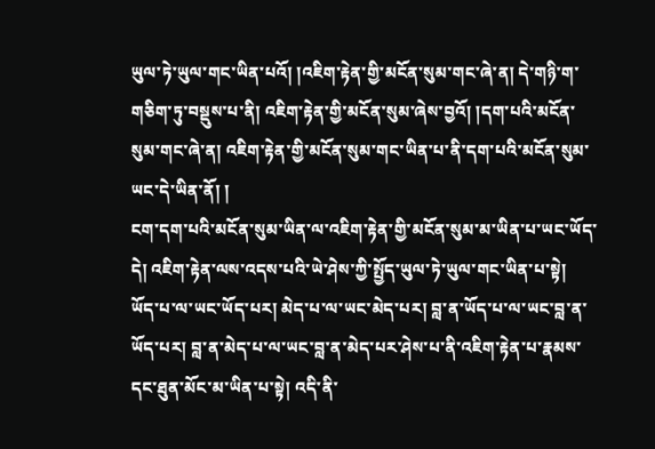ཡུལ་ཏེ་ཡུལ་གང་ཡིན་པའོ། །འཇིག་རྟེན་གྱི་མངོན་སུམ་གང་ཞེ་ན། དེ་གཉི་ག་གཅིག་ཏུ་བསྡུས་པ་ནི། འཇིག་རྟེན་གྱི་མངོན་སུམ་ཞེས་བྱའོ། །དག་པའི་མངོན་སུམ་གང་ཞེ་ན། འཇིག་རྟེན་གྱི་མངོན་སུམ་གང་ཡིན་པ་ནི་དག་པའི་མངོན་སུམ་ཡང་དེ་ཡིན་ནོ། །
ངག་དག་པའི་མངོན་སུམ་ཡིན་ལ་འཇིག་རྟེན་གྱི་མངོན་སུམ་མ་ཡིན་པ་ཡང་ཡོད་དེ། འཇིག་རྟེན་ལས་འདས་པའི་ཡེ་ཤེས་ཀྱི་སྤྱོད་ཡུལ་ཏེ་ཡུལ་གང་ཡིན་པ་སྟེ། ཡོད་པ་ལ་ཡང་ཡོད་པར། མེད་པ་ལ་ཡང་མེད་པར། བླ་ན་ཡོད་པ་ལ་ཡང་བླ་ན་ཡོད་པར། བླ་ན་མེད་པ་ལ་ཡང་བླ་ན་མེད་པར་ཤེས་པ་ནི་འཇིག་རྟེན་པ་རྣམས་དང་ཐུན་མོང་མ་ཡིན་པ་སྟེ། འདི་ནི་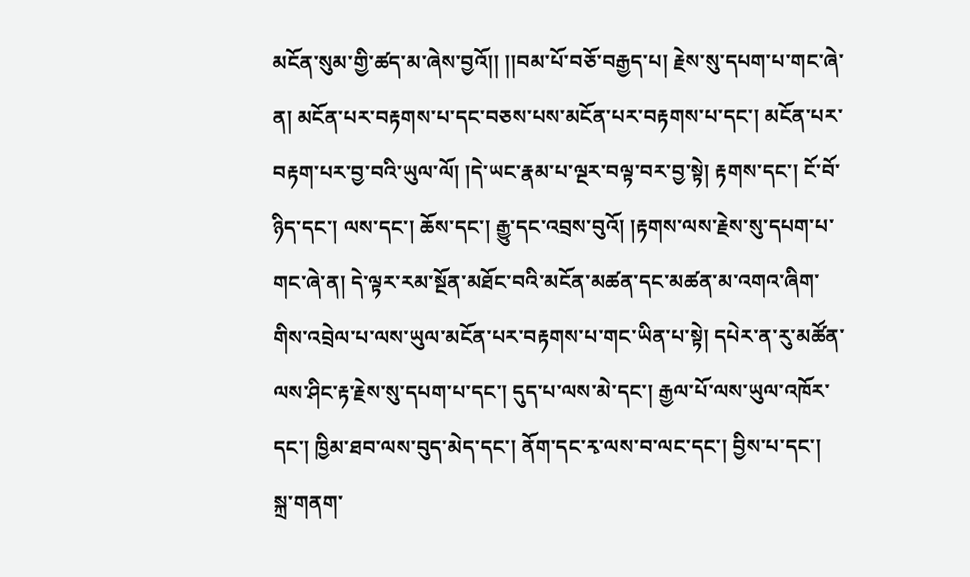མངོན་སུམ་གྱི་ཚད་མ་ཞེས་བྱའོ།། །།བམ་པོ་བཅོ་བརྒྱད་པ། རྗེས་སུ་དཔག་པ་གང་ཞེ་ན། མངོན་པར་བརྟགས་པ་དང་བཅས་པས་མངོན་པར་བརྟགས་པ་དང་། མངོན་པར་བརྟག་པར་བྱ་བའི་ཡུལ་ལོ། །དེ་ཡང་རྣམ་པ་ལྔར་བལྟ་བར་བྱ་སྟེ། རྟགས་དང་། ངོ་བོ་ཉིད་དང་། ལས་དང་། ཆོས་དང་། རྒྱུ་དང་འབྲས་བུའོ། །རྟགས་ལས་རྗེས་སུ་དཔག་པ་གང་ཞེ་ན། དེ་ལྟར་རམ་སྔོན་མཐོང་བའི་མངོན་མཚན་དང་མཚན་མ་འགའ་ཞིག་གིས་འབྲེལ་པ་ལས་ཡུལ་མངོན་པར་བརྟགས་པ་གང་ཡིན་པ་སྟེ། དཔེར་ན་རུ་མཚོན་ལས་ཤིང་རྟ་རྗེས་སུ་དཔག་པ་དང་། དུད་པ་ལས་མེ་དང་། རྒྱལ་པོ་ལས་ཡུལ་འཁོར་དང་། ཁྱིམ་ཐབ་ལས་བུད་མེད་དང་། ནོག་དང་རྭ་ལས་བ་ལང་དང་། བྱིས་པ་དང་། སྐྲ་གནག་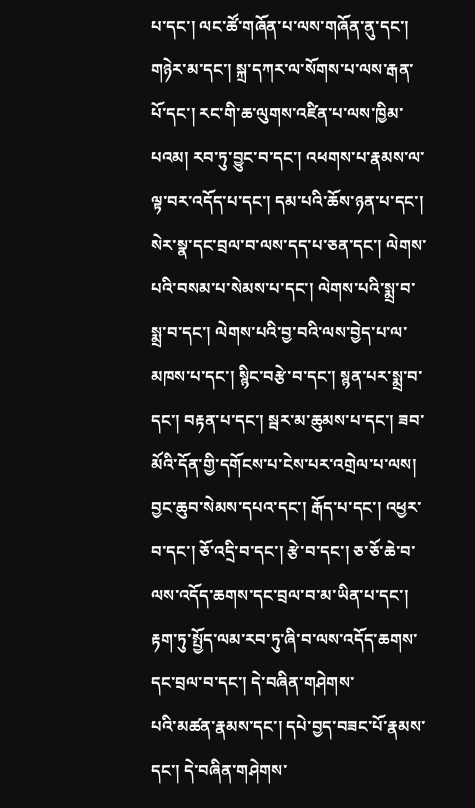པ་དང་། ལང་ཚོ་གཞོན་པ་ལས་གཞོན་ནུ་དང་། གཉེར་མ་དང་། སྐྲ་དཀར་ལ་སོགས་པ་ལས་རྒན་པོ་དང་། རང་གི་ཆ་ལུགས་འཛིན་པ་ལས་ཁྱིམ་པའམ། རབ་ཏུ་བྱུང་བ་དང་། འཕགས་པ་རྣམས་ལ་ལྟ་བར་འདོད་པ་དང་། དམ་པའི་ཆོས་ཉན་པ་དང་། སེར་སྣ་དང་བྲལ་བ་ལས་དད་པ་ཅན་དང་། ལེགས་པའི་བསམ་པ་སེམས་པ་དང་། ལེགས་པའི་སྨྲ་བ་སྨྲ་བ་དང་། ལེགས་པའི་བྱ་བའི་ལས་བྱེད་པ་ལ་མཁས་པ་དང་། སྙིང་བརྩེ་བ་དང་། སྙན་པར་སྨྲ་བ་དང་། བརྟན་པ་དང་། སྦར་མ་ཆུམས་པ་དང་། ཟབ་མོའི་དོན་གྱི་དགོངས་པ་ངེས་པར་འགྲེལ་པ་ལས། བྱང་ཆུབ་སེམས་དཔའ་དང་། རྒོད་པ་དང་། འཕྱར་བ་དང་། ཅོ་འདྲི་བ་དང་། རྩེ་བ་དང་། ཅ་ཅོ་ཆེ་བ་ལས་འདོད་ཆགས་དང་བྲལ་བ་མ་ཡིན་པ་དང་། རྟག་ཏུ་སྤྱོད་ལམ་རབ་ཏུ་ཞི་བ་ལས་འདོད་ཆགས་དང་བྲལ་བ་དང་། དེ་བཞིན་གཤེགས་
པའི་མཚན་རྣམས་དང་། དཔེ་བྱད་བཟང་པོ་རྣམས་དང་། དེ་བཞིན་གཤེགས་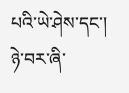པའི་ཡེ་ཤེས་དང་། ཉེ་བར་ཞི་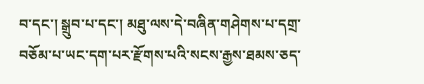བ་དང་། སྒྲུབ་པ་དང་། མཐུ་ལས་དེ་བཞིན་གཤེགས་པ་དགྲ་བཅོམ་པ་ཡང་དག་པར་རྫོགས་པའི་སངས་རྒྱས་ཐམས་ཅད་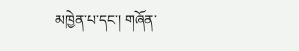མཁྱེན་པ་དང་། གཞོན་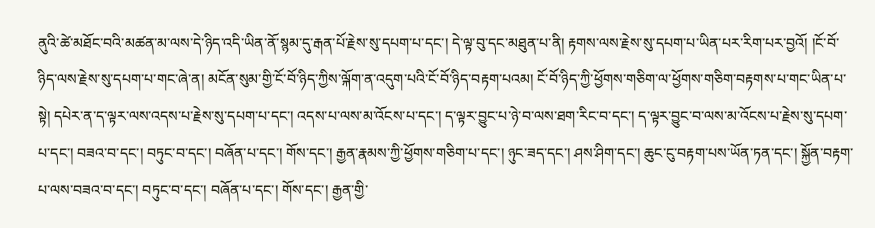ནུའི་ཚེ་མཐོང་བའི་མཚན་མ་ལས་དེ་ཉིད་འདི་ཡིན་ནོ་སྙམ་དུ་རྒན་པོ་རྗེས་སུ་དཔག་པ་དང་། དེ་ལྟ་བུ་དང་མཐུན་པ་ནི། རྟགས་ལས་རྗེས་སུ་དཔག་པ་ཡིན་པར་རིག་པར་བྱའོ། །ངོ་བོ་ཉིད་ལས་རྗེས་སུ་དཔག་པ་གང་ཞེ་ན། མངོན་སུམ་གྱི་ངོ་བོ་ཉིད་ཀྱིས་ལྐོག་ན་འདུག་པའི་ངོ་བོ་ཉིད་བརྟག་པའམ། ངོ་བོ་ཉིད་ཀྱི་ཕྱོགས་གཅིག་ལ་ཕྱོགས་གཅིག་བརྟགས་པ་གང་ཡིན་པ་སྟེ། དཔེར་ན་ད་ལྟར་ལས་འདས་པ་རྗེས་སུ་དཔག་པ་དང་། འདས་པ་ལས་མ་འོངས་པ་དང་། ད་ལྟར་བྱུང་པ་ཉེ་བ་ལས་ཐག་རིང་བ་དང་། ད་ལྟར་བྱུང་བ་ལས་མ་འོངས་པ་རྗེས་སུ་དཔག་པ་དང་། བཟའ་བ་དང་། བཏུང་བ་དང་། བཞོན་པ་དང་། གོས་དང་། རྒྱན་རྣམས་ཀྱི་ཕྱོགས་གཅིག་པ་དང་། ཉུང་ཟད་དང་། ཤས་ཤིག་དང་། ཆུང་ངུ་བརྟག་པས་ཡོན་ཏན་དང་། སྐྱོན་བརྟག་པ་ལས་བཟའ་བ་དང་། བཏུང་བ་དང་། བཞོན་པ་དང་། གོས་དང་། རྒྱན་གྱི་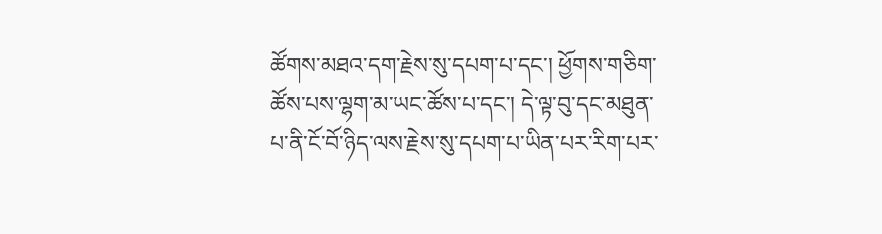ཚོགས་མཐའ་དག་རྗེས་སུ་དཔག་པ་དང་། ཕྱོགས་གཅིག་ཚོས་པས་ལྷག་མ་ཡང་ཚོས་པ་དང་། དེ་ལྟ་བུ་དང་མཐུན་པ་ནི་ངོ་བོ་ཉིད་ལས་རྗེས་སུ་དཔག་པ་ཡིན་པར་རིག་པར་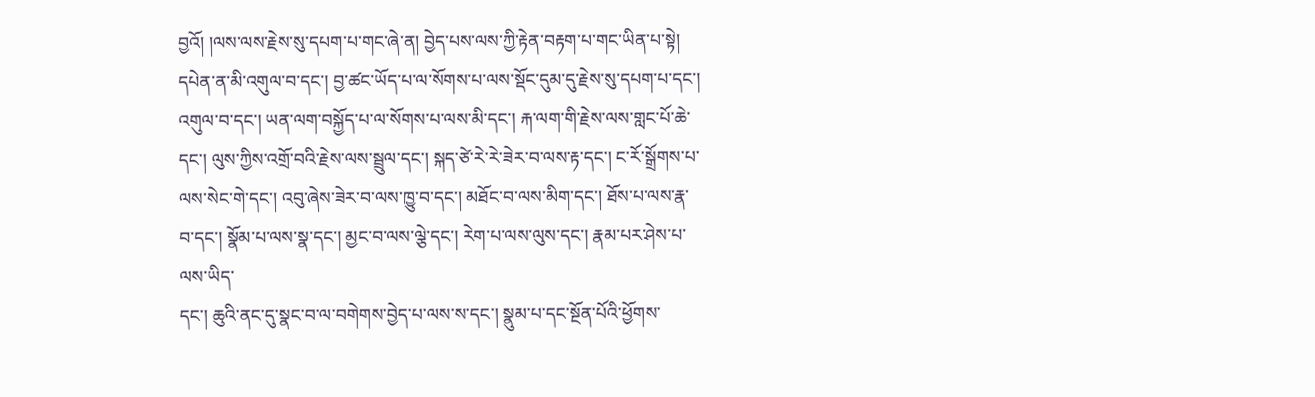བྱའོ། །ལས་ལས་རྗེས་སུ་དཔག་པ་གང་ཞེ་ན། བྱེད་པས་ལས་ཀྱི་རྟེན་བརྟག་པ་གང་ཡིན་པ་སྟེ། དཔེན་ན་མི་འགུལ་བ་དང་། བྱ་ཚང་ཡོད་པ་ལ་སོགས་པ་ལས་སྡོང་དུམ་དུ་རྗེས་སུ་དཔག་པ་དང་། འགུལ་བ་དང་། ཡན་ལག་བསྐྱོད་པ་ལ་སོགས་པ་ལས་མི་དང་། རྐ་ལག་གི་རྗེས་ལས་གླང་པོ་ཆེ་དང་། ལུས་ཀྱིས་འགྲོ་བའི་རྗེས་ལས་སྦྲུལ་དང་། སྐད་ཙེ་རེ་རེ་ཟེར་བ་ལས་རྟ་དང་། ང་རོ་སྒྲོགས་པ་ལས་སེང་གེ་དང་། འབུ་ཞེས་ཟེར་བ་ལས་ཁྱུ་བ་དང་། མཐོང་བ་ལས་མིག་དང་། ཐོས་པ་ལས་རྣ་བ་དང་། སྣོམ་པ་ལས་སྣ་དང་། མྱང་བ་ལས་ལྕེ་དང་། རེག་པ་ལས་ལུས་དང་། རྣམ་པར་ཤེས་པ་ལས་ཡིད་
དང་། ཆུའི་ནང་དུ་སྣང་བ་ལ་བགེགས་བྱེད་པ་ལས་ས་དང་། སྣུམ་པ་དང་སྔོན་པོའི་ཕྱོགས་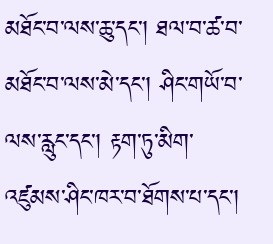མཐོང་བ་ལས་ཆུ་དང་། ཐལ་བ་ཚ་བ་མཐོང་བ་ལས་མེ་དང་། ཤིང་གཡོ་བ་ལས་རླུང་དང་། རྟག་ཏུ་མིག་འཛུམས་ཤིང་ཁར་བ་ཐོགས་པ་དང་།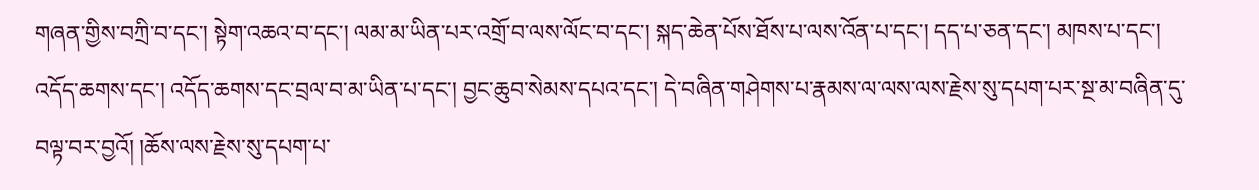གཞན་གྱིས་བཀྲི་བ་དང་། སྟེག་འཆའ་བ་དང་། ལམ་མ་ཡིན་པར་འགྲོ་བ་ལས་ལོང་བ་དང་། སྐད་ཆེན་པོས་ཐོས་པ་ལས་འོན་པ་དང་། དད་པ་ཅན་དང་། མཁས་པ་དང་། འདོད་ཆགས་དང་། འདོད་ཆགས་དང་བྲལ་བ་མ་ཡིན་པ་དང་། བྱང་ཆུབ་སེམས་དཔའ་དང་། དེ་བཞིན་གཤེགས་པ་རྣམས་ལ་ལས་ལས་རྗེས་སུ་དཔག་པར་སྔ་མ་བཞིན་དུ་བལྟ་བར་བྱའོ། །ཆོས་ལས་རྗེས་སུ་དཔག་པ་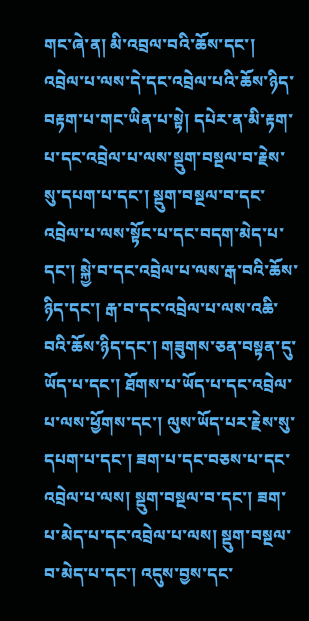གང་ཞེ་ན། མི་འབྲལ་བའི་ཆོས་དང་། འབྲེལ་པ་ལས་དེ་དང་འབྲེལ་པའི་ཆོས་ཉིད་བརྟག་པ་གང་ཡིན་པ་སྟེ། དཔེར་ན་མི་རྟག་པ་དང་འབྲེལ་པ་ལས་སྡུག་བསྔལ་བ་རྗེས་སུ་དཔག་པ་དང་། སྡུག་བསྔལ་བ་དང་འབྲེལ་པ་ལས་སྟོང་པ་དང་བདག་མེད་པ་དང་། སྐྱེ་བ་དང་འབྲེལ་པ་ལས་རྒ་བའི་ཆོས་ཉིད་དང་། རྒ་བ་དང་འབྲེལ་པ་ལས་འཆི་བའི་ཆོས་ཉིད་དང་། གཟུགས་ཅན་བསྟན་དུ་ཡོད་པ་དང་། ཐོགས་པ་ཡོད་པ་དང་འབྲེལ་པ་ལས་ཕྱོགས་དང་། ལུས་ཡོད་པར་རྗེས་སུ་དཔག་པ་དང་། ཟག་པ་དང་བཅས་པ་དང་འབྲེལ་པ་ལས། སྡུག་བསྔལ་བ་དང་། ཟག་པ་མེད་པ་དང་འབྲེལ་པ་ལས། སྡུག་བསྔལ་བ་མེད་པ་དང་། འདུས་བྱས་དང་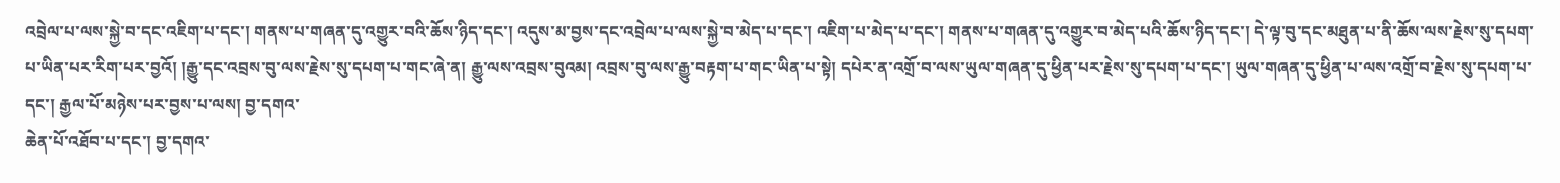འབྲེལ་པ་ལས་སྐྱེ་བ་དང་འཇིག་པ་དང་། གནས་པ་གཞན་དུ་འགྱུར་བའི་ཆོས་ཉིད་དང་། འདུས་མ་བྱས་དང་འབྲེལ་པ་ལས་སྐྱེ་བ་མེད་པ་དང་། འཇིག་པ་མེད་པ་དང་། གནས་པ་གཞན་དུ་འགྱུར་བ་མེད་པའི་ཆོས་ཉིད་དང་། དེ་ལྟ་བུ་དང་མཐུན་པ་ནི་ཆོས་ལས་རྗེས་སུ་དཔག་པ་ཡིན་པར་རིག་པར་བྱའོ། །རྒྱུ་དང་འབྲས་བུ་ལས་རྗེས་སུ་དཔག་པ་གང་ཞེ་ན། རྒྱུ་ལས་འབྲས་བུའམ། འབྲས་བུ་ལས་རྒྱུ་བརྟག་པ་གང་ཡིན་པ་སྟེ། དཔེར་ན་འགྲོ་བ་ལས་ཡུལ་གཞན་དུ་ཕྱིན་པར་རྗེས་སུ་དཔག་པ་དང་། ཡུལ་གཞན་དུ་ཕྱིན་པ་ལས་འགྲོ་བ་རྗེས་སུ་དཔག་པ་དང་། རྒྱལ་པོ་མཉེས་པར་བྱས་པ་ལས། བྱ་དགའ་
ཆེན་པོ་འཐོབ་པ་དང་། བྱ་དགའ་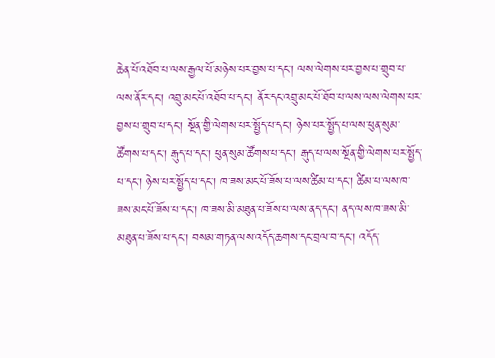ཆེན་པོ་འཐོབ་པ་ལས་རྒྱལ་པོ་མཉེས་པར་བྱས་པ་དང་། ལས་ལེགས་པར་བྱས་པ་གྲུབ་པ་ལས་ནོར་དང་། འབྲུ་མང་པོ་འཐོབ་པ་དང་། ནོར་དང་འབྲུ་མང་པོ་ཐོབ་པ་ལས་ལས་ལེགས་པར་བྱས་པ་གྲུབ་པ་དང་། སྔོན་གྱི་ལེགས་པར་སྤྱོད་པ་དང་། ཉེས་པར་སྤྱོད་པ་ལས་ཕུན་སུམ་ཚོགས་པ་དང་། རྒུད་པ་དང་། ཕུན་སུམ་ཚོགས་པ་དང་། རྒུད་པ་ལས་སྔོན་གྱི་ལེགས་པར་སྤྱོད་པ་དང་། ཉེས་པར་སྤྱོད་པ་དང་། ཁ་ཟས་མང་པོ་ཟོས་པ་ལས་ཚིམ་པ་དང་། ཚིམ་པ་ལས་ཁ་ཟས་མང་པོ་ཟོས་པ་དང་། ཁ་ཟས་མི་མཐུན་པ་ཟོས་པ་ལས་ནད་དང་། ནད་ལས་ཁ་ཟས་མི་མཐུན་པ་ཟོས་པ་དང་། བསམ་གཏན་ལས་འདོད་ཆགས་དང་བྲལ་བ་དང་། འདོད་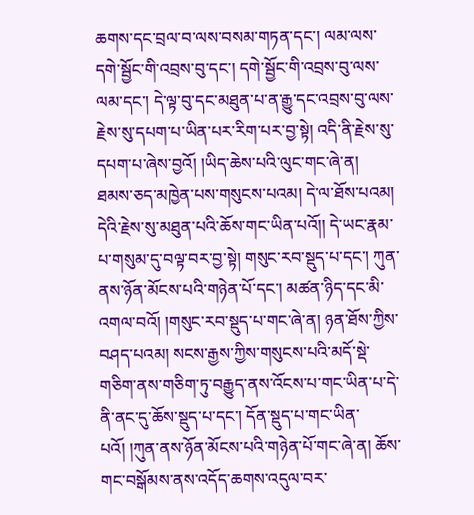ཆགས་དང་བྲལ་བ་ལས་བསམ་གཏན་དང་། ལམ་ལས་དགེ་སྦྱོང་གི་འབྲས་བུ་དང་། དགེ་སྦྱོང་གི་འབྲས་བུ་ལས་ལམ་དང་། དེ་ལྟ་བུ་དང་མཐུན་པ་ན་རྒྱུ་དང་འབྲས་བུ་ལས་རྗེས་སུ་དཔག་པ་ཡིན་པར་རིག་པར་བྱ་སྟེ། འདི་ནི་རྗེས་སུ་དཔག་པ་ཞེས་བྱའོ། །ཡིད་ཆེས་པའི་ལུང་གང་ཞེ་ན། ཐམས་ཅད་མཁྱེན་པས་གསུངས་པའམ། དེ་ལ་ཐོས་པའམ། དེའི་རྗེས་སུ་མཐུན་པའི་ཆོས་གང་ཡིན་པའོ།། དེ་ཡང་རྣམ་པ་གསུམ་དུ་བལྟ་བར་བྱ་སྟེ། གསུང་རབ་སྡུད་པ་དང་། ཀུན་ནས་ཉོན་མོངས་པའི་གཉེན་པོ་དང་། མཚན་ཉིད་དང་མི་འགལ་བའོ། །གསུང་རབ་སྡུད་པ་གང་ཞེ་ན། ཉན་ཐོས་ཀྱིས་བཤད་པའམ། སངས་རྒྱས་ཀྱིས་གསུངས་པའི་མདོ་སྡེ་གཅིག་ནས་གཅིག་ཏུ་བརྒྱུད་ནས་འོངས་པ་གང་ཡིན་པ་དེ་ནི་ནང་དུ་ཆོས་སྡུད་པ་དང་། དོན་སྡུད་པ་གང་ཡིན་པའོ། །ཀུན་ནས་ཉོན་མོངས་པའི་གཉེན་པོ་གང་ཞེ་ན། ཆོས་གང་བསྒོམས་ནས་འདོད་ཆགས་འདུལ་བར་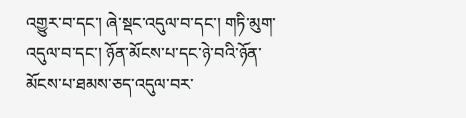འགྱུར་བ་དང་། ཞེ་སྡང་འདུལ་བ་དང་། གཏི་མུག་འདུལ་བ་དང་། ཉོན་མོངས་པ་དང་ཉེ་བའི་ཉོན་མོངས་པ་ཐམས་ཅད་འདུལ་བར་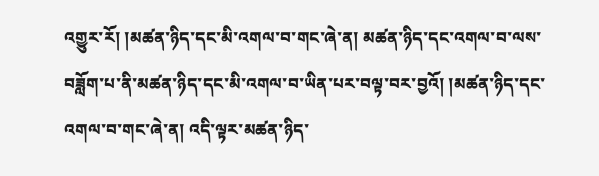འགྱུར་རོ། །མཚན་ཉིད་དང་མི་འགལ་བ་གང་ཞེ་ན། མཚན་ཉིད་དང་འགལ་བ་ལས་བཟློག་པ་ནི་མཚན་ཉིད་དང་མི་འགལ་བ་ཡིན་པར་བལྟ་བར་བྱའོ། །མཚན་ཉིད་དང་འགལ་བ་གང་ཞེ་ན། འདི་ལྟར་མཚན་ཉིད་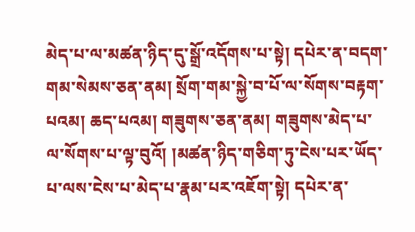མེད་པ་ལ་མཚན་ཉིད་དུ་སྒྲོ་འདོགས་པ་སྟེ། དཔེར་ན་བདག་གམ་སེམས་ཅན་ནམ། སྲོག་གམ་སྐྱེ་བ་པོ་ལ་སོགས་བརྟག་པའམ། ཆད་པའམ། གཟུགས་ཅན་ནམ། གཟུགས་མེད་པ་ལ་སོགས་པ་ལྟ་བུའོ། །མཚན་ཉིད་གཅིག་ཏུ་ངེས་པར་ཡོད་པ་ལས་ངེས་པ་མེད་པ་རྣམ་པར་འཇོག་སྟེ། དཔེར་ན་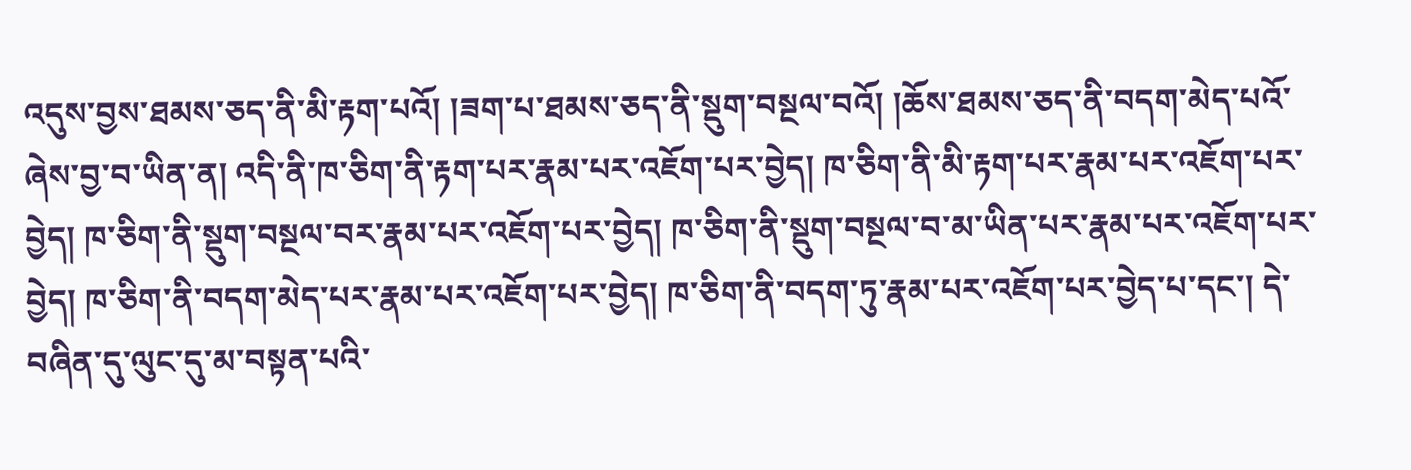འདུས་བྱས་ཐམས་ཅད་ནི་མི་རྟག་པའོ། །ཟག་པ་ཐམས་ཅད་ནི་སྡུག་བསྔལ་བའོ། །ཆོས་ཐམས་ཅད་ནི་བདག་མེད་པའོ་ཞེས་བྱ་བ་ཡིན་ན། འདི་ནི་ཁ་ཅིག་ནི་རྟག་པར་རྣམ་པར་འཇོག་པར་བྱེད། ཁ་ཅིག་ནི་མི་རྟག་པར་རྣམ་པར་འཇོག་པར་བྱེད། ཁ་ཅིག་ནི་སྡུག་བསྔལ་བར་རྣམ་པར་འཇོག་པར་བྱེད། ཁ་ཅིག་ནི་སྡུག་བསྔལ་བ་མ་ཡིན་པར་རྣམ་པར་འཇོག་པར་བྱེད། ཁ་ཅིག་ནི་བདག་མེད་པར་རྣམ་པར་འཇོག་པར་བྱེད། ཁ་ཅིག་ནི་བདག་ཏུ་རྣམ་པར་འཇོག་པར་བྱེད་པ་དང་། དེ་བཞིན་དུ་ལུང་དུ་མ་བསྟན་པའི་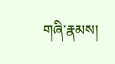གཞི་རྣམས།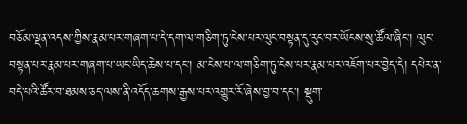བཅོམ་ལྡན་འདས་ཀྱིས་རྣམ་པར་གཞག་པ་དེ་དག་ལ་གཅིག་ཏུ་ངེས་པར་ལུང་བསྟན་དུ་རུང་བར་ཡོངས་སུ་ཚོལ་ཞིང་། ལུང་བསྟན་པར་རྣམ་པར་གཞག་པ་ཡང་ཡིད་ཆེས་པ་དང་། མ་ངེས་པ་ལ་གཅིག་ཏུ་ངེས་པར་རྣམ་པར་འཇོག་པར་བྱེད་དེ། དཔེར་ན་བདེ་པའི་ཚོར་བ་ཐམས་ཅད་ལས་ནི་འདོད་ཆགས་རྒྱས་པར་འགྱུར་རོ་ཞེས་བྱ་བ་དང་། སྡུག་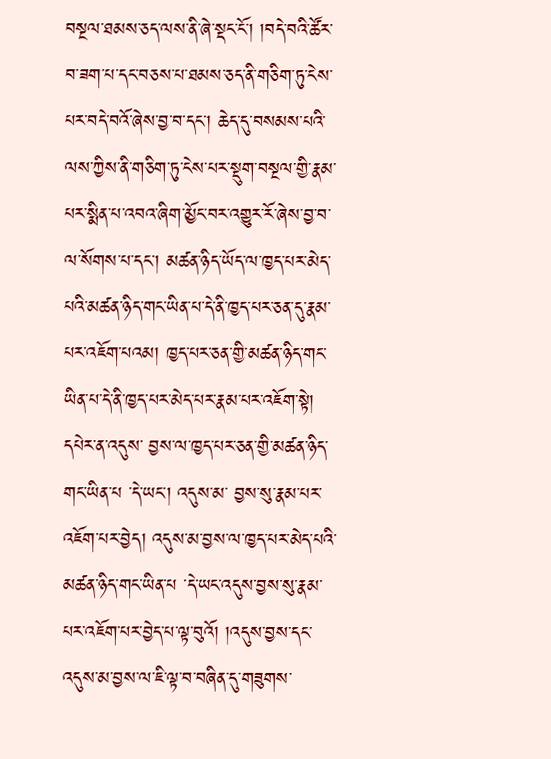བསྔལ་ཐམས་ཅད་ལས་ནི་ཞེ་སྡང་ངོ་། །བདེ་བའི་ཚོར་བ་ཟག་པ་དང་བཅས་པ་ཐམས་ཅད་ནི་གཅིག་ཏུ་ངེས་པར་བདེ་བའོ་ཞེས་བྱ་བ་དང་། ཆེད་དུ་བསམས་པའི་ལས་ཀྱིས་ནི་གཅིག་ཏུ་ངེས་པར་སྡུག་བསྔལ་གྱི་རྣམ་པར་སྨིན་པ་འབའ་ཞིག་མྱོང་བར་འགྱུར་རོ་ཞེས་བྱ་བ་ལ་སོགས་པ་དང་། མཚན་ཉིད་ཡོད་ལ་ཁྱད་པར་མེད་པའི་མཚན་ཉིད་གང་ཡིན་པ་དེ་ནི་ཁྱད་པར་ཅན་དུ་རྣམ་པར་འཇོག་པའམ། ཁྱད་པར་ཅན་གྱི་མཚན་ཉིད་གང་ཡིན་པ་དེ་ནི་ཁྱད་པར་མེད་པར་རྣམ་པར་འཇོག་སྟེ། དཔེར་ན་འདུས་ བྱས་ལ་ཁྱད་པར་ཅན་གྱི་མཚན་ཉིད་གང་ཡིན་པ ་དེ་ཡང་། འདུས་མ་ བྱས་སུ་རྣམ་པར་འཇོག་པར་བྱེད། འདུས་མ་བྱས་ལ་ཁྱད་པར་མེད་པའི་མཚན་ཉིད་གང་ཡིན་པ ་དེ་ཡང་འདུས་བྱས་སུ་རྣམ་
པར་འཇོག་པར་བྱེད་པ་ལྟ་བུའོ། །འདུས་བྱས་དང་འདུས་མ་བྱས་ལ་ཇི་ལྟ་བ་བཞིན་དུ་གཟུགས་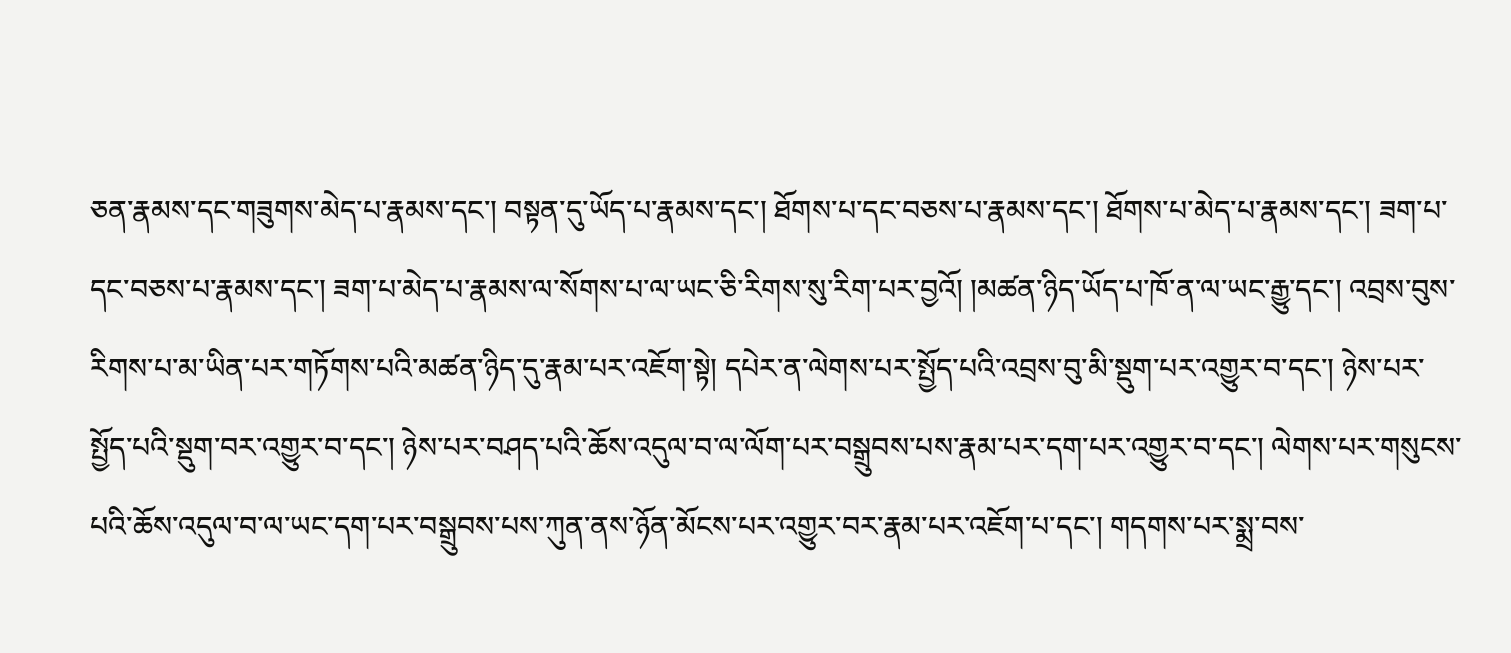ཅན་རྣམས་དང་གཟུགས་མེད་པ་རྣམས་དང་། བསྟན་དུ་ཡོད་པ་རྣམས་དང་། ཐོགས་པ་དང་བཅས་པ་རྣམས་དང་། ཐོགས་པ་མེད་པ་རྣམས་དང་། ཟག་པ་དང་བཅས་པ་རྣམས་དང་། ཟག་པ་མེད་པ་རྣམས་ལ་སོགས་པ་ལ་ཡང་ཅི་རིགས་སུ་རིག་པར་བྱའོ། །མཚན་ཉིད་ཡོད་པ་ཁོ་ན་ལ་ཡང་རྒྱུ་དང་། འབྲས་བུས་རིགས་པ་མ་ཡིན་པར་གཏོགས་པའི་མཚན་ཉིད་དུ་རྣམ་པར་འཇོག་སྟེ། དཔེར་ན་ལེགས་པར་སྤྱོད་པའི་འབྲས་བུ་མི་སྡུག་པར་འགྱུར་བ་དང་། ཉེས་པར་སྤྱོད་པའི་སྡུག་བར་འགྱུར་བ་དང་། ཉེས་པར་བཤད་པའི་ཆོས་འདུལ་བ་ལ་ལོག་པར་བསྒྲུབས་པས་རྣམ་པར་དག་པར་འགྱུར་བ་དང་། ལེགས་པར་གསུངས་པའི་ཆོས་འདུལ་བ་ལ་ཡང་དག་པར་བསྒྲུབས་པས་ཀུན་ནས་ཉོན་མོངས་པར་འགྱུར་བར་རྣམ་པར་འཇོག་པ་དང་། གདགས་པར་སྨྲ་བས་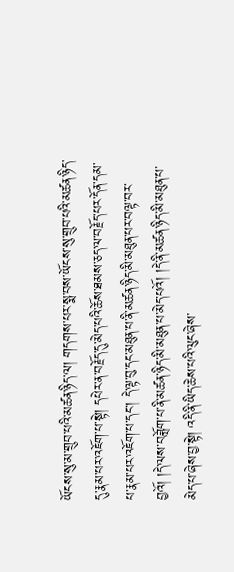ཡོངས་སུ་མ་གྲུབ་པའི་མཚན་ཉིད་ལ། གདགས་པར་སྨ་བས་ཡོངས་སུ་གྲུབ་པའི་མཚན་ཉིད་དུ་རྣམ་པར་འཇོག་པ་སྟེ། དཔེར་ན་བརྗོད་དུ་མེད་པའི་ཆོས་ཐམས་ཅད་ལ་བརྗོད་པར་དོན་དམ་པ་རྣམ་པར་འཇོག་པ་དང་། དེ་ལྟ་བུ་དང་མཐུན་པ་ནི་མཚན་ཉིད་མི་མཐུན་པར་བལྟ་བར་བྱའོ། །དེ་ལས་བཟློག་པ་ནི་མཚན་ཉིད་མི་མཐུན་པ་མེད་པའོ། །དེ་ནི་མཚན་ཉིད་མི་མཐུན་པ་མེད་པ་ཞེས་བྱ་སྟེ། འདི་ནི་ཡིད་ཆེས་པའི་ལུང་ཞེས་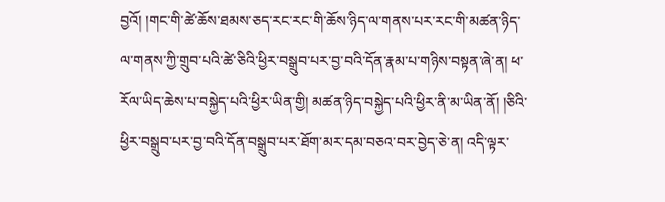བྱའོ། །གང་གི་ཚེ་ཆོས་ཐམས་ཅད་རང་རང་གི་ཆོས་ཉིད་ལ་གནས་པར་རང་གི་མཚན་ཉིད་ལ་གནས་ཀྱི་གྲུབ་པའི་ཚེ་ཅིའི་ཕྱིར་བསྒྲུབ་པར་བྱ་བའི་དོན་རྣམ་པ་གཉིས་བསྟན་ཞེ་ན། ཕ་རོལ་ཡིད་ཆེས་པ་བསྐྱེད་པའི་ཕྱིར་ཡིན་གྱི། མཚན་ཉིད་བསྐྱེད་པའི་ཕྱིར་ནི་མ་ཡིན་ནོ། །ཅིའི་ཕྱིར་བསྒྲུབ་པར་བྱ་བའི་དོན་བསྒྲུབ་པར་ཐོག་མར་དམ་བཅའ་བར་བྱེད་ཅེ་ན། འདི་ལྟར་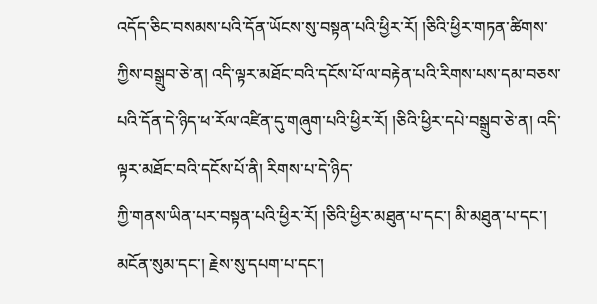འདོད་ཅིང་བསམས་པའི་དོན་ཡོངས་སུ་བསྟན་པའི་ཕྱིར་རོ། །ཅིའི་ཕྱིར་གཏན་ཚིགས་ཀྱིས་བསྒྲུབ་ཅེ་ན། འདི་ལྟར་མཐོང་བའི་དངོས་པོ་ལ་བརྟེན་པའི་རིགས་པས་དམ་བཅས་པའི་དོན་དེ་ཉིད་ཕ་རོལ་འཛིན་དུ་གཞུག་པའི་ཕྱིར་རོ། །ཅིའི་ཕྱིར་དཔེ་བསྒྲུབ་ཅེ་ན། འདི་ལྟར་མཐོང་བའི་དངོས་པོ་ནི། རིགས་པ་དེ་ཉིད་
ཀྱི་གནས་ཡིན་པར་བསྟན་པའི་ཕྱིར་རོ། །ཅིའི་ཕྱིར་མཐུན་པ་དང་། མི་མཐུན་པ་དང་། མངོན་སུམ་དང་། རྗེས་སུ་དཔག་པ་དང་།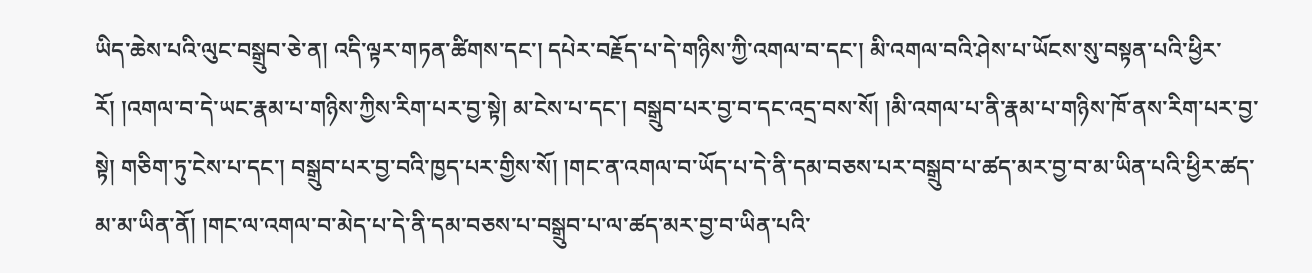ཡིད་ཆེས་པའི་ལུང་བསྒྲུབ་ཅེ་ན། འདི་ལྟར་གཏན་ཚིགས་དང་། དཔེར་བརྗོད་པ་དེ་གཉིས་ཀྱི་འགལ་བ་དང་། མི་འགལ་བའི་ཤེས་པ་ཡོངས་སུ་བསྟན་པའི་ཕྱིར་རོ། །འགལ་བ་དེ་ཡང་རྣམ་པ་གཉིས་ཀྱིས་རིག་པར་བྱ་སྟེ། མ་ངེས་པ་དང་། བསྒྲུབ་པར་བྱ་བ་དང་འདྲ་བས་སོ། །མི་འགལ་པ་ནི་རྣམ་པ་གཉིས་ཁོ་ནས་རིག་པར་བྱ་སྟེ། གཅིག་ཏུ་ངེས་པ་དང་། བསྒྲུབ་པར་བྱ་བའི་ཁྱད་པར་གྱིས་སོ། །གང་ན་འགལ་བ་ཡོད་པ་དེ་ནི་དམ་བཅས་པར་བསྒྲུབ་པ་ཚད་མར་བྱ་བ་མ་ཡིན་པའི་ཕྱིར་ཚད་མ་མ་ཡིན་ནོ། །གང་ལ་འགལ་བ་མེད་པ་དེ་ནི་དམ་བཅས་པ་བསྒྲུབ་པ་ལ་ཚད་མར་བྱ་བ་ཡིན་པའི་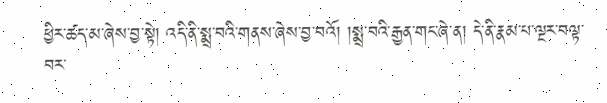ཕྱིར་ཚད་མ་ཞེས་བྱ་སྟེ། འདི་ནི་སྨྲ་བའི་གནས་ཞེས་བྱ་བའོ། །སྨྲ་བའི་རྒྱན་གང་ཞེ་ན། དེ་ནི་རྣམ་པ་ལྔར་བལྟ་བར་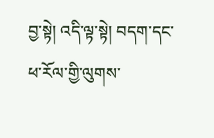བྱ་སྟེ། འདི་ལྟ་སྟེ། བདག་དང་ཕ་རོལ་གྱི་ལུགས་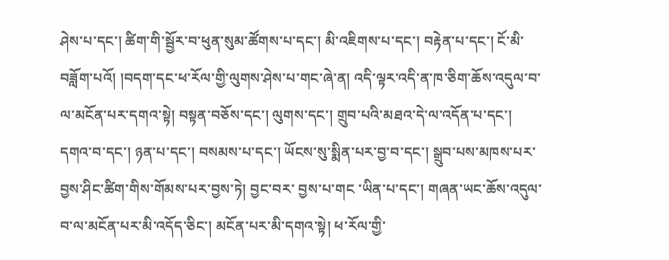ཤེས་པ་དང་། ཚིག་གི་སྦྱོར་བ་ཕུན་སུམ་ཚོགས་པ་དང་། མི་འཇིགས་པ་དང་། བརྟེན་པ་དང་། ངོ་མི་བཟློག་པའོ། །བདག་དང་ཕ་རོལ་གྱི་ལུགས་ཤེས་པ་གང་ཞེ་ན། འདི་ལྟར་འདི་ན་ཁ་ཅིག་ཆོས་འདུལ་བ་ལ་མངོན་པར་དགའ་སྟེ། བསྟན་བཅོས་དང་། ལུགས་དང་། གྲུབ་པའི་མཐའ་དེ་ལ་འདོན་པ་དང་། དགའ་བ་དང་། ཉན་པ་དང་། བསམས་པ་དང་། ཡོངས་སུ་སྨིན་པར་བྱ་བ་དང་། སྒྲུབ་པས་མཁས་པར་བྱས་ཤིང་ཚིག་གིས་གོམས་པར་བྱས་ཏེ། བྱང་བར་ བྱས་པ་གང ་ཡིན་པ་དང་། གཞན་ཡང་ཆོས་འདུལ་བ་ལ་མངོན་པར་མི་འདོད་ཅིང་། མངོན་པར་མི་དགའ་སྟེ། ཕ་རོལ་གྱི་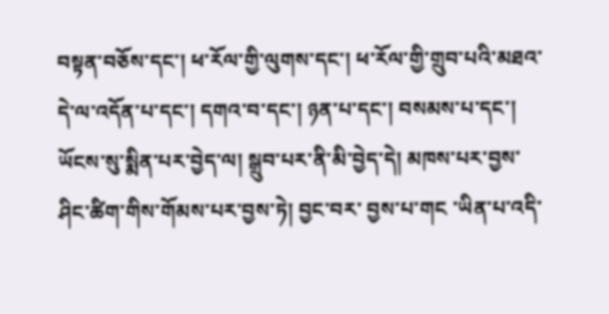བསྟན་བཅོས་དང་། ཕ་རོལ་གྱི་ལུགས་དང་། ཕ་རོལ་གྱི་གྲུབ་པའི་མཐའ་དེ་ལ་འདོན་པ་དང་། དགའ་བ་དང་། ཉན་པ་དང་། བསམས་པ་དང་། ཡོངས་སུ་སྨིན་པར་བྱེད་ལ། སྒྲུབ་པར་ནི་མི་བྱེད་དེ། མཁས་པར་བྱས་ཤིང་ཚིག་གིས་གོམས་པར་བྱས་ཏེ། བྱང་བར་ བྱས་པ་གང ་ཡིན་པ་འདི་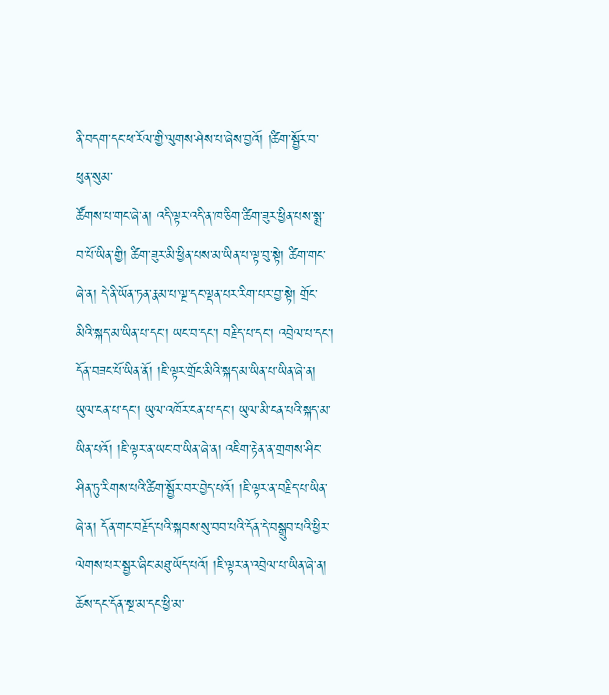ནི་བདག་དང་ཕ་རོལ་གྱི་ལུགས་ཤེས་པ་ཞེས་བྱའོ། །ཚིག་སྦྱོར་བ་ཕུན་སུམ་
ཚོགས་པ་གང་ཞེ་ན། འདི་ལྟར་འདི་ན་ཁ་ཅིག་ཚིག་ཟུར་ཕྱིན་པས་སྨྲ་བ་པོ་ཡིན་གྱི། ཚིག་ཟུར་མི་ཕྱིན་པས་མ་ཡིན་པ་ལྟ་བུ་སྟེ། ཚིག་གང་ཞེ་ན། དེ་ནི་ཡོན་ཏན་རྣམ་པ་ལྔ་དང་ལྡན་པར་རིག་པར་བྱ་སྟེ། གྲོང་མིའི་སྐད་མ་ཡིན་པ་དང་། ཡང་བ་དང་། བརྗིད་པ་དང་། འབྲེལ་པ་དང་། དོན་བཟང་པོ་ཡིན་ནོ། །ཇི་ལྟར་གྲོང་མིའི་སྐད་མ་ཡིན་པ་ཡིན་ཞེ་ན། ཡུལ་ངན་པ་དང་། ཡུལ་འཁོར་ངན་པ་དང་། ཡུལ་མི་ངན་པའི་སྐད་མ་ཡིན་པའོ། །ཇི་ལྟར་ན་ཡང་བ་ཡིན་ཞེ་ན། འཇིག་རྟེན་ན་གྲགས་ཤིང་ཤིན་ཏུ་རིགས་པའི་ཚིག་སྦྱོར་བར་བྱེད་པའོ། །ཇི་ལྟར་ན་བརྗིད་པ་ཡིན་ཞེ་ན། དོན་གང་བརྗོད་པའི་སྐབས་སུ་བབ་པའི་དོན་དེ་བསྒྲུབ་པའི་ཕྱིར་ལེགས་པར་སྦྱར་ཞིང་མཐུ་ཡོད་པའོ། །ཇི་ལྟར་ན་འབྲེལ་པ་ཡིན་ཞེ་ན། ཆོས་དང་དོན་སྔ་མ་དང་ཕྱི་མ་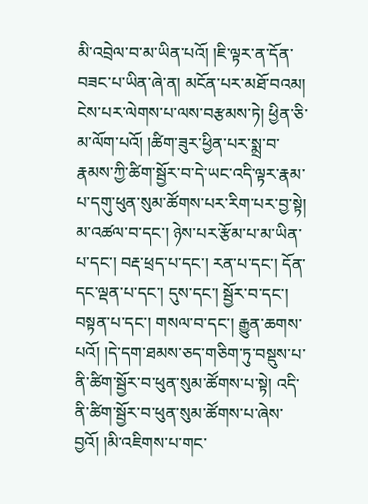མི་འབྲེལ་བ་མ་ཡིན་པའོ། །ཇི་ལྟར་ན་དོན་བཟང་པ་ཡིན་ཞེ་ན། མངོན་པར་མཐོ་བའམ། ངེས་པར་ལེགས་པ་ལས་བརྩམས་ཏེ། ཕྱིན་ཅི་མ་ལོག་པའོ། །ཚིག་ཟུར་ཕྱིན་པར་སྨྲ་བ་རྣམས་ཀྱི་ཚིག་སྦྱོར་བ་དེ་ཡང་འདི་ལྟར་རྣམ་པ་དགུ་ཕུན་སུམ་ཚོགས་པར་རིག་པར་བྱ་སྟེ། མ་འཚལ་བ་དང་། ཉེས་པར་རྩོམ་པ་མ་ཡིན་པ་དང་། བརྡ་ཕྲད་པ་དང་། རན་པ་དང་། དོན་དང་ལྡན་པ་དང་། དུས་དང་། སྦྱོར་བ་དང་། བསྟན་པ་དང་། གསལ་བ་དང་། རྒྱུན་ཆགས་པའོ། །དེ་དག་ཐམས་ཅད་གཅིག་ཏུ་བསྡུས་པ་ནི་ཚིག་སྦྱོར་བ་ཕུན་སུམ་ཚོགས་པ་སྟེ། འདི་ནི་ཚིག་སྦྱོར་བ་ཕུན་སུམ་ཚོགས་པ་ཞེས་བྱའོ། །མི་འཇིགས་པ་གང་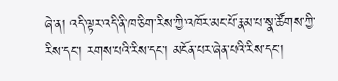ཞེ་ན། འདི་ལྟར་འདི་ནི་ཁ་ཅིག་རིས་ཀྱི་འཁོར་མང་པོ་རྣམ་པ་སྣ་ཚོགས་ཀྱི་རིས་དང་། རགས་པའི་རིས་དང་། མངོན་པར་ཞེན་པའི་རིས་དང་།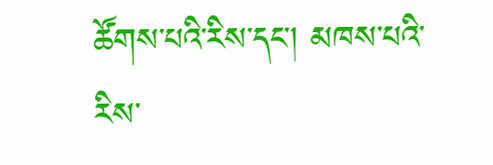ཚོགས་པའི་རིས་དང་། མཁས་པའི་རིས་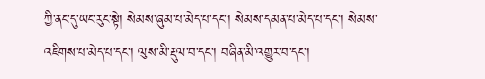ཀྱི་ནང་དུ་ཡང་རུང་སྟེ། སེམས་ཞུམ་པ་མེད་པ་དང་། སེམས་དམན་པ་མེད་པ་དང་། སེམས་འཇིགས་པ་མེད་པ་དང་། ལུས་མི་རྡུལ་བ་དང་། བཞིན་མི་འགྱུར་བ་དང་།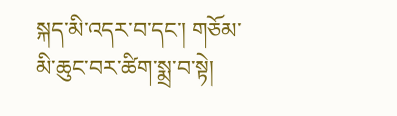སྐད་མི་འདར་བ་དང་། གཅོམ་མི་ཆུང་བར་ཚིག་སྨྲ་བ་སྟེ།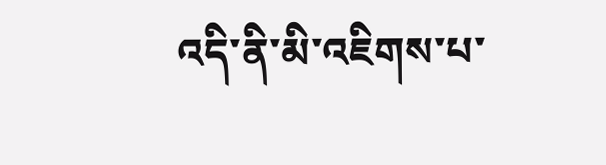འདི་ནི་མི་འཇིགས་པ་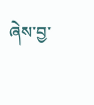ཞེས་བྱ་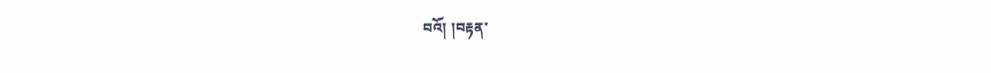བའོ། །བརྟན་